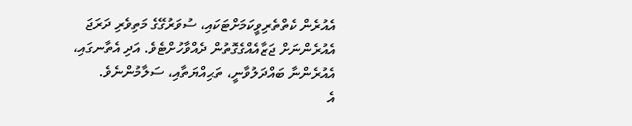އެއުރެން ކެތްތެރިވީކަމަށްޓަކައި، ސުވަރުގޭގެ މަތިވެރި ދަރަޖަ އެއުރެންނަށް ޖަޒާއެއްގެގޮތުން ދެއްވާހުށްޓެވެ. އަދި އެތާނގައި، އެއުރެންނާ ބައްދަލުވާނީ، ތަޙިއްޔަތާއި، ސަލާމުންނެވެ.
އެ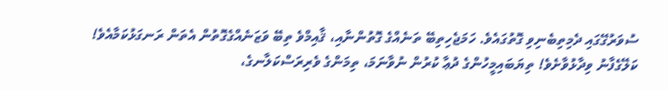ސުވަރުގޭގައި ދެމިތިބެނިވި ގޮތުގައެވެ. ހަމަޖެހިތިބޭ ތަނެއްގެ ގޮތުންނާއި، ޤާއިމްވެ ތިބޭ ވަޒަނެއްގެގޮތުން އެތަން ރަނގަޅުކަމާއެވެ!
ކަލޭގެފާނު ވިދާޅުވާށެވެ! ތިޔަބައިމީހުންގެ ދުޢާ ކުރުން ނުވާނަމަ، ތިމަންގެ ވެރިރަސްކަލާނގެ،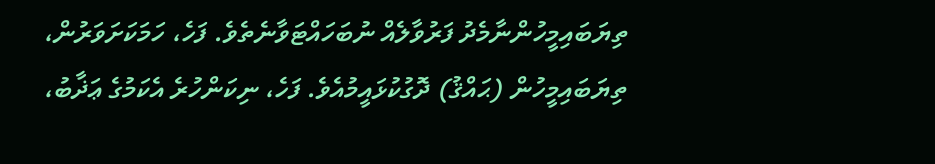ތިޔަބައިމީހުންނާމެދު ފަރުވާލެއް ނުބަހައްޓަވާނެތެވެ. ފަހެ، ހަމަކަށަވަރުން، ތިޔަބައިމީހުން (ޙައްޤު) ދޮގުކުޅައީމުއެވެ. ފަހެ، ނިކަންހުރެ އެކަމުގެ ޢަޛާބު،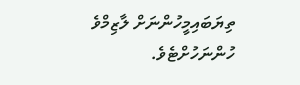ތިޔަބައިމީހުންނަށް ލާޒިމްވެ ހުންނަހުށްޓެވެ.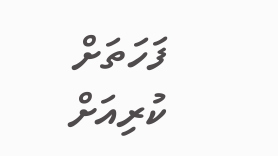ފަހަތަށް
ކުރިއަށް